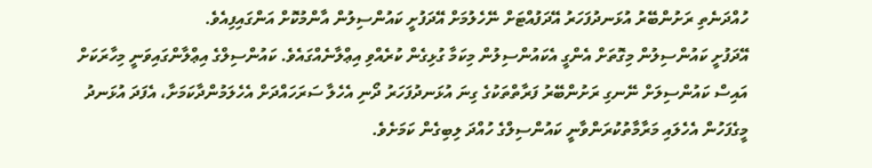ހުއްދަނެތި ރަށުންބޭރު އުޅަނދުފަހަރު އޭދަފުއްޓަށް ނޭހެލުމަށް އޭދަފުށީ ކައުންސިލުން އާންމުކޮށް އަންގައިފިއެވެ.
އޭދަފުށީ ކައުންސިލުން މިގޮތަށް އެންގީ އެކައުންސިލުން މިކަމާ ގުޅިގެން ކުރެއްވި އިޢްލާނެއްގައެވެ. ކައުންސިލްގެ އިޢްލާންގައިވަނީ މިހާރަކަށް އައިސް ކައުންސިލަށް ނޭނގި ރަށުންބޭރު ފަރާތްތަކުގެ ގިނަ އުޅަނދުފަހަރު ދޯނި އެހެލާ ސަރަހައްދަށް އެހެލަމުންދާކަމަށާ، އެފަދަ އުޅަނދު މީގެފަހުން އެހެލައި މަރާމާތުކުރަންވާނީ ކައުންސިލްގެ ހުއްދަ ލިބިގެން ކަމަށެވެ.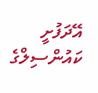އޭދަފުށީ ކައުންސިލްގެ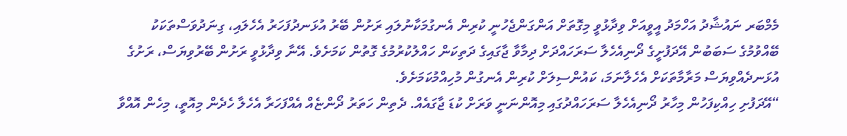މެމްބަރ ނައުޝާދު އަހްމަދު އީވީއަށް ވިދާޅުވީ މިގޮތަށް އަންގަންޖެހުނީ ކުރިން އެނގުމަކާނުލައި ރަށުން ބޭރު އުޅަނދުފަހަރު އެހެލައި، ގިނަދުވަސްތަކަކު ބޭއްވުމުގެ ސަބަބުން އޭދަފުށީގެ ދޯނިއެހެލާ ސަރަހައްދަށް ދިމާވާ ޖާގައިގެ ދަތިކަން ހައްލުކުރުމުގެ ގޮތުން ކަމަށެވެ. އޭނާ ވިދާޅުވީ ރަށުން ބޭރުވިޔަސް، ރަށުގެ އުޅަނދެއްވިޔަސް މަރާމާތަކަށް އެހެލާނަމަ، ކައުންސިލަށް ކުރިން އެނގުން މުހިއްމުކަމަށެވެ.
“އޭދަފުށި ހިއްކިފަހުން މިހާރު ދޯނިއެހެލާ ސަރަހައްދުގައި މިއޮންނަނީ ވަރަށް ކުޑަ ޖާގައެއް. ދެތިން ހަތަރު ދޯންޏެއް އެއްފަހަރާ އެހެލާ ހެދެން މިއޮތީ، މިހެން އޮއްވާ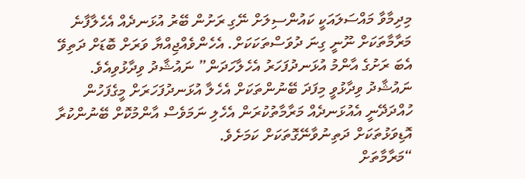މިދިމާވާ މައްސަލައަކީ ކައުންސިލަށް ނޭގި ރަށުން ބޭރު އުޅަނދެއް އެހެލާފާނެ މަރާމާތަކަށް ނޫނީ ގިނަ ދުވަސްތަކަކަށް. އެހެންވެއްޖިއްޔާ ވަރަށް ބޮޑަށް ދަތިވޭ އެބަ ރަށުގެ އާންމު އުޅަނދުފަހަރު އެހެލާހަދަން” ނައުޝާދު ވިދާޅުވިއެވެ.
ނައުޝާދު ވިދާޅުވީ މިފަދަ ބޭނުންތަކަށް އެހެލާ އުޅަނދުފަހަރަށް މީގެފަހުން ހުއްދަދޭނީ އެއުޅަނދެއް މަރާމާތުކުރަން އެހެލި ނަމަވެސް އާންމުކޮށް ބޭނުންކުރާ އޮޑިވަޅުތަކަށް ދަތިނުވާނޭގޮތަކަށް ކަމަށެވެ.
“މަރާމާތަށް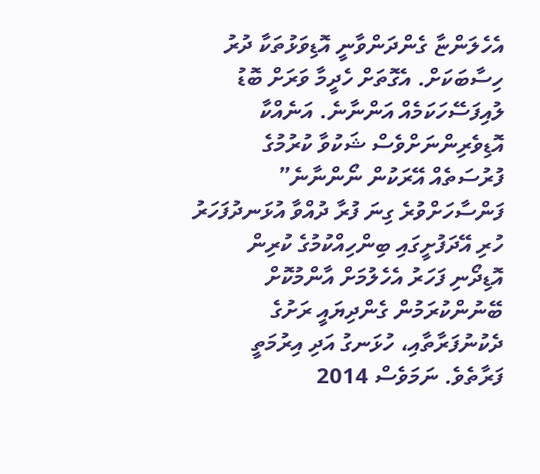އެހެލަންޏާ ގެންދަންވާނީ އޮޑިވަޅުތަކާ ދުރު ހިސާބަކަށް. އެގޮތަށް ހެދީމާ ވަރަށް ބޮޑު ލުއިފަސޭހަކަމެއް އަންނާނެ. އަނެއްކާ އޮޑިވެރިންނަށްވެސް ޝަކުވާ ކުރުމުގެ ފުރުސަތެއް އޭރަކުން ނޯންނާނެ”
ފަންސާހަށްވުރެ ގިނަ ފުރާ ދުއްވާ އުޅަނދުފަހަރު ހުރި އޭދަފުށީގައި ބިންހިއްކުމުގެ ކުރިން އޮޑިދޯނި ފަހަރު އެހެލުމަށް އާންމުކޮށް ބޭނުންކުރަމުން ގެންދިޔައީ ރަށުގެ ދެކުނުފަރާތާއި، ހުޅަނގު އަދި އިރުމަތީ ފަރާތެވެ. ނަމަވެސް 2014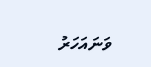ވަނައަހަރު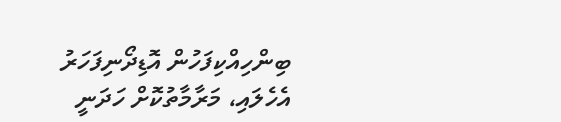ބިންހިއްކިފަހުން އޮޑިދޯނިފަހަރު އެހެލައި، މަރާމާތުކޮށް ހަދަނީ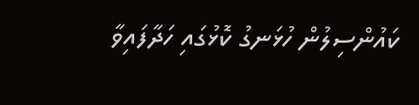ކައުންސިލުން ހުޅަނގު ކޮޅުގައި ހަދާފައިވާ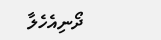ދޯނިއެހެލާ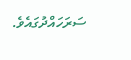ސަރަހައްދުގައެވެ.